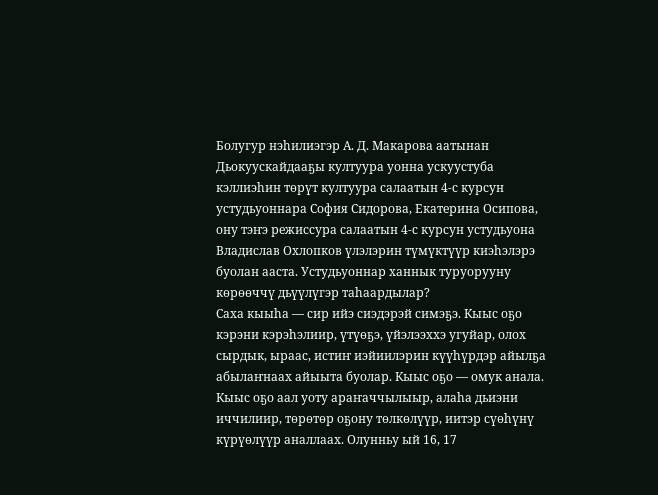Болугур нэһилиэгэр А. Д. Макарова аатынан Дьокуускайдааҕы култуура уонна ускуустуба кэллиэһин төрүт култуура салаатын 4-с курсун устудьуоннара София Сидорова, Екатерина Осипова, ону тэҥэ режиссура салаатын 4-с курсун устудьуона Владислав Охлопков үлэлэрин түмүктүүр киэһэлэрэ буолан ааста. Устудьуоннар ханнык туруорууну көрөөччү дьүүлүгэр таһаардылар?
Саха кыыһа — сир ийэ сиэдэрэй симэҕэ. Кыыс оҕо кэрэни кэрэһэлиир, үтүөҕэ, үйэлээххэ угуйар, олох сырдык, ыраас, истиҥ иэйиилэрин күүһүрдэр айылҕа абылаҥнаах айыыта буолар. Кыыс оҕо — омук анала. Кыыс оҕо аал уоту араҥаччылыыр, алаһа дьиэни иччилиир, төрөтөр оҕону төлкөлүүр, иитэр сүөһүнү күрүөлүүр аналлаах. Олунньу ый 16, 17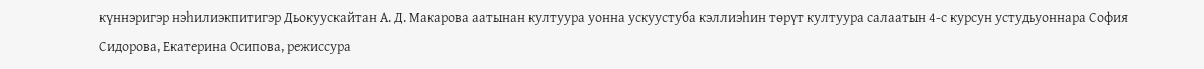күннэригэр нэһилиэкпитигэр Дьокуускайтан А. Д. Макарова аатынан култуура уонна ускуустуба кэллиэһин төрүт култуура салаатын 4-с курсун устудьуоннара София Сидорова, Екатерина Осипова, режиссура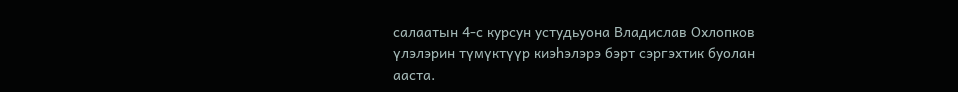салаатын 4-с курсун устудьуона Владислав Охлопков үлэлэрин түмүктүүр киэһэлэрэ бэрт сэргэхтик буолан ааста.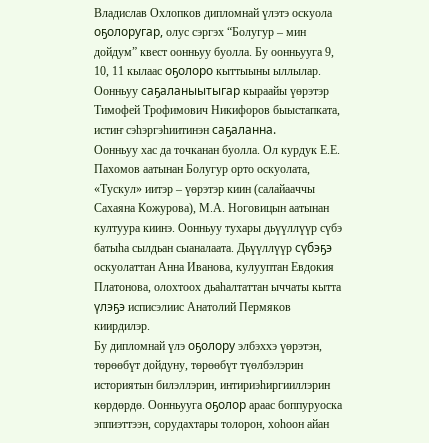Владислав Охлопков дипломнай үлэтэ оскуола оҕолоругар, олус сэргэх “Болугур – мин дойдум” квест оонньуу буолла. Бу оонньууга 9, 10, 11 кылаас оҕолоро кыттыыны ыллылар. Оонньуу саҕаланыытыгар кыраайы үөрэтэр Тимофей Трофимович Никифоров быыстапката, истиҥ сэһэргэһиитинэн саҕаланна.
Оонньуу хас да точканан буолла. Ол курдук Е.Е. Пахомов аатынан Болугур орто оскуолата, «Тускул» иитэр – үөрэтэр киин (салайааччы Сахаяна Кожурова), М.А. Ноговицын аатынан култуура киинэ. Оонньуу тухары дьүүллүүр сүбэ батыһа сылдьан сыаналаата. Дьүүллүүр сүбэҕэ оскуолаттан Анна Иванова, кулууптан Евдокия Платонова, олохтоох дьаһалтаттан ыччаты кытта үлэҕэ исписэлиис Анатолий Пермяков киирдилэр.
Бу дипломнай үлэ оҕолору элбэххэ үөрэтэн, төрөөбүт дойдуну, төрөөбүт түөлбэлэрин историятын билэллэрин, интириэһиргииллэрин көрдөрдө. Оонньууга оҕолор араас боппуруоска эппиэттээн, сорудахтары толорон, хоһоон айан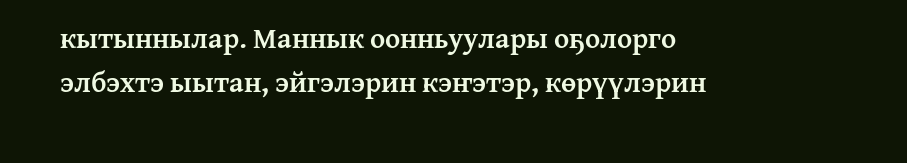кытыннылар. Маннык оонньуулары оҕолорго элбэхтэ ыытан, эйгэлэрин кэҥэтэр, көрүүлэрин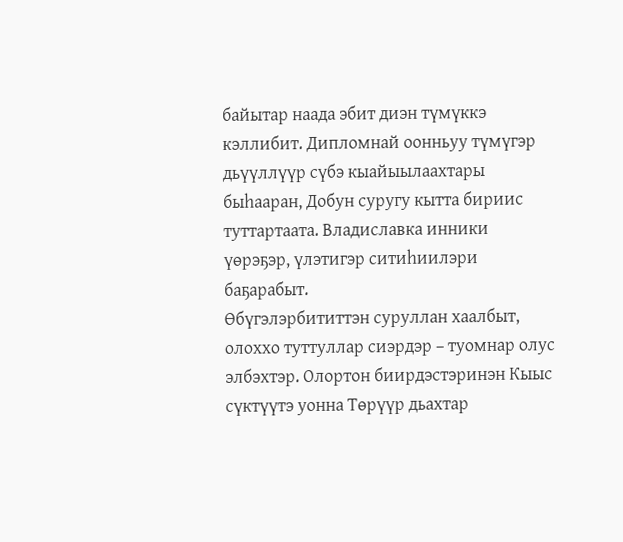байытар наада эбит диэн түмүккэ кэллибит. Дипломнай оонньуу түмүгэр дьүүллүүр сүбэ кыайыылаахтары быһааран, Добун суругу кытта бириис туттартаата. Владиславка инники үөрэҕэр, үлэтигэр ситиһиилэри баҕарабыт.
Өбүгэлэрбититтэн суруллан хаалбыт, олоххо туттуллар сиэрдэр – туомнар олус элбэхтэр. Олортон биирдэстэринэн Кыыс сүктүүтэ уонна Төрүүр дьахтар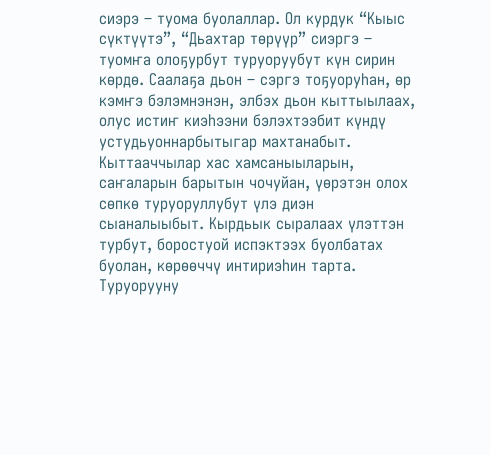сиэрэ – туома буолаллар. Ол курдук “Кыыс сүктүүтэ”, “Дьахтар төрүүр” сиэргэ – туомҥа олоҕурбут туруоруубут күн сирин көрдө. Саалаҕа дьон – сэргэ тоҕуоруһан, өр кэмҥэ бэлэмнэнэн, элбэх дьон кыттыылаах, олус истиҥ киэһээни бэлэхтээбит күндү устудьуоннарбытыгар махтанабыт. Кыттааччылар хас хамсаныыларын, саҥаларын барытын чочуйан, үөрэтэн олох сөпкө туруоруллубут үлэ диэн сыаналыыбыт. Кырдьык сыралаах үлэттэн турбут, боростуой испэктээх буолбатах буолан, көрөөччү интириэһин тарта.
Туруорууну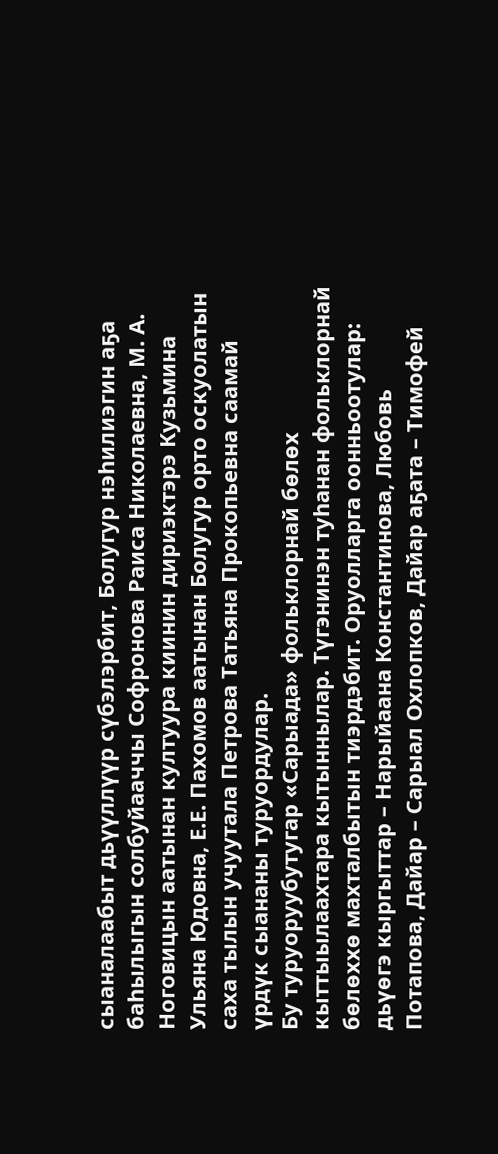сыаналаабыт дьүүллүүр сүбэлэрбит, Болугур нэһилиэгин аҕа баһылыгын солбуйааччы Софронова Раиса Николаевна, М. А. Ноговицын аатынан култуура киинин дириэктэрэ Кузьмина Ульяна Юдовна, Е.Е. Пахомов аатынан Болугур орто оскуолатын саха тылын учуутала Петрова Татьяна Прокопьевна саамай үрдүк сыананы туруордулар.
Бу туруоруубутугар «Сарыада» фольклорнай бөлөх кыттыылаахтара кытыннылар. Түгэнинэн туһанан фольклорнай бөлөххө махталбытын тиэрдэбит. Оруолларга оонньоотулар: дьүөгэ кыргыттар – Нарыйаана Константинова, Любовь Потапова, Дайар – Сарыал Охлопков, Дайар аҕата – Тимофей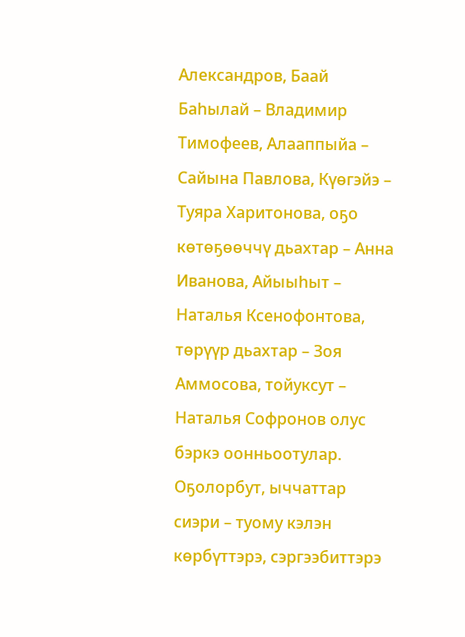Александров, Баай Баһылай – Владимир Тимофеев, Алааппыйа – Сайына Павлова, Күөгэйэ – Туяра Харитонова, оҕо көтөҕөөччү дьахтар – Анна Иванова, Айыыһыт – Наталья Ксенофонтова, төрүүр дьахтар – Зоя Аммосова, тойуксут – Наталья Софронов олус бэркэ оонньоотулар. Оҕолорбут, ыччаттар сиэри – туому кэлэн көрбүттэрэ, сэргээбиттэрэ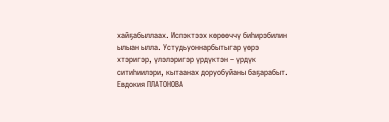хайҕабыллаах. Испэктээх көрөөччү биһирэбилин ылыан ылла. Устудьуоннарбытыгар үөрэ хтэригэр, үлэлэригэр үрдүктэн – үрдүк ситиһиилэри, кытаанах доруобуйаны баҕарабыт.
Евдокия ПЛАТОНОВА